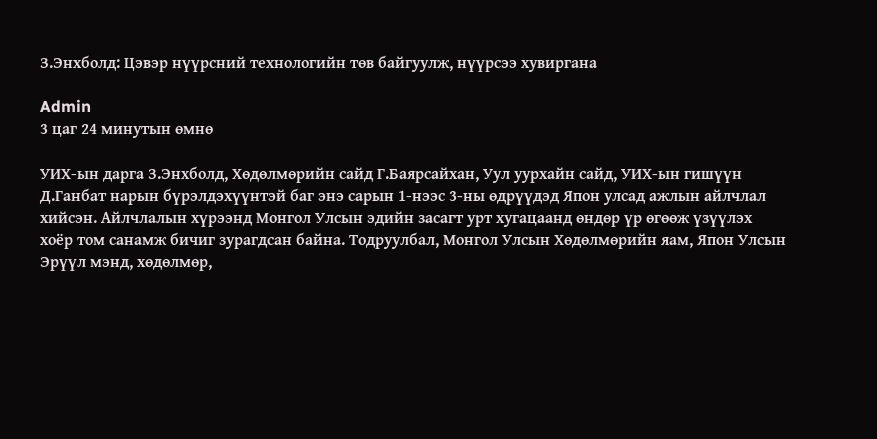З.Энхболд: Цэвэр нүүрсний технологийн төв байгуулж, нүүрсээ хувиргана

Admin
3 цаг 24 минутын өмнө

УИХ-ын дарга З.Энхболд, Хөдөлмөрийн сайд Г.Баярсайхан, Уул уурхайн сайд, УИХ-ын гишүүн Д.Ганбат нарын бүрэлдэхүүнтэй баг энэ сарын 1-нээс 3-ны өдрүүдэд Япон улсад ажлын айлчлал хийсэн. Айлчлалын хүрээнд Монгол Улсын эдийн засагт урт хугацаанд өндөр үр өгөөж үзүүлэх хоёр том санамж бичиг зурагдсан байна. Тодруулбал, Монгол Улсын Хөдөлмөрийн яам, Япон Улсын Эрүүл мэнд, хөдөлмөр,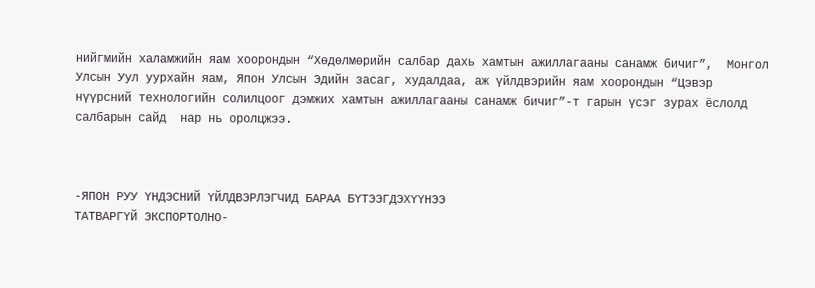нийгмийн халамжийн яам хоорондын “Хөдөлмөрийн салбар дахь хамтын ажиллагааны санамж бичиг”,  Монгол Улсын Уул уурхайн яам, Япон Улсын Эдийн засаг, худалдаа, аж үйлдвэрийн яам хоорондын “Цэвэр нүүрсний технологийн солилцоог дэмжих хамтын ажиллагааны санамж бичиг”-т гарын үсэг зурах ёслолд салбарын сайд  нар нь оролцжээ.



-ЯПОН РУУ ҮНДЭСНИЙ ҮЙЛДВЭРЛЭГЧИД БАРАА БҮТЭЭГДЭХҮҮНЭЭ
ТАТВАРГҮЙ ЭКСПОРТОЛНО-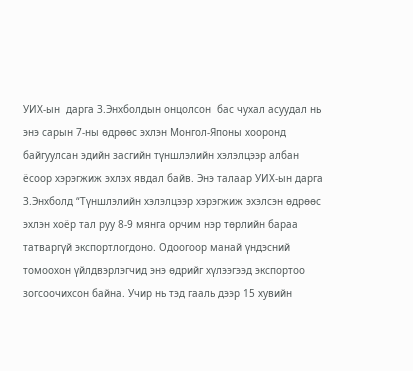УИХ-ын  дарга З.Энхболдын онцолсон  бас чухал асуудал нь энэ сарын 7-ны өдрөөс эхлэн Монгол-Японы хооронд байгуулсан эдийн засгийн түншлэлийн хэлэлцээр албан ёсоор хэрэгжиж эхлэх явдал байв. Энэ талаар УИХ-ын дарга З.Энхболд “Түншлэлийн хэлэлцээр хэрэгжиж эхэлсэн өдрөөс эхлэн хоёр тал руу 8-9 мянга орчим нэр төрлийн бараа татваргүй экспортлогдоно. Одоогоор манай үндэсний томоохон үйлдвэрлэгчид энэ өдрийг хүлээгээд экспортоо зогсоочихсон байна. Учир нь тэд гааль дээр 15 хувийн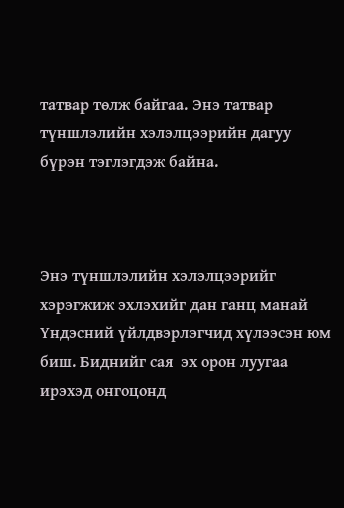татвар төлж байгаа. Энэ татвар  түншлэлийн хэлэлцээрийн дагуу бүрэн тэглэгдэж байна.



Энэ түншлэлийн хэлэлцээрийг хэрэгжиж эхлэхийг дан ганц манай Үндэсний үйлдвэрлэгчид хүлээсэн юм биш. Биднийг сая  эх орон луугаа ирэхэд онгоцонд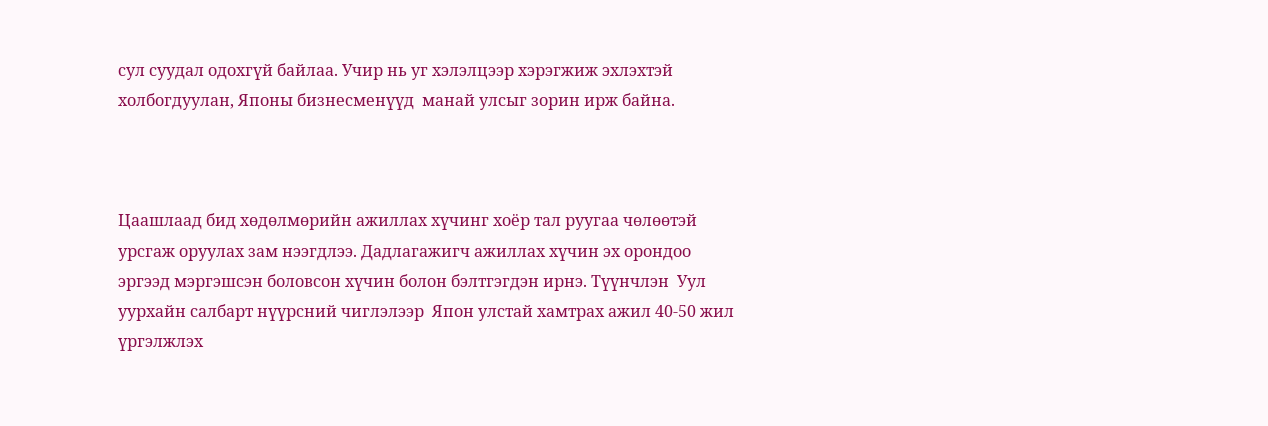сул суудал одохгүй байлаа. Учир нь уг хэлэлцээр хэрэгжиж эхлэхтэй холбогдуулан, Японы бизнесменүүд  манай улсыг зорин ирж байна.



Цаашлаад бид хөдөлмөрийн ажиллах хүчинг хоёр тал руугаа чөлөөтэй урсгаж оруулах зам нээгдлээ. Дадлагажигч ажиллах хүчин эх орондоо эргээд мэргэшсэн боловсон хүчин болон бэлтгэгдэн ирнэ. Түүнчлэн  Уул уурхайн салбарт нүүрсний чиглэлээр  Япон улстай хамтрах ажил 40-50 жил үргэлжлэх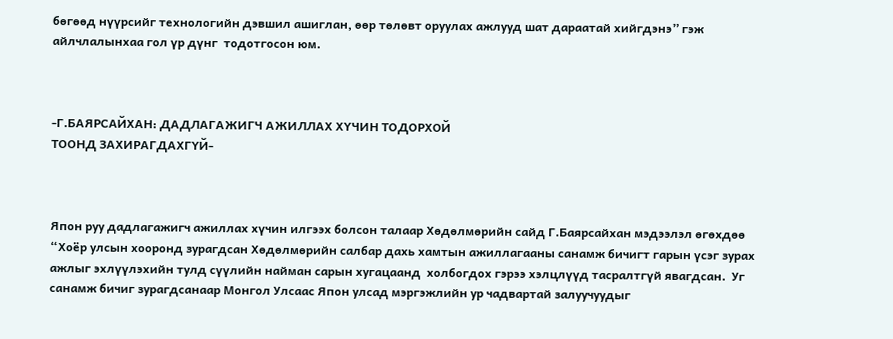бөгөөд нүүрсийг технологийн дэвшил ашиглан, өөр төлөвт оруулах ажлууд шат дараатай хийгдэнэ” гэж айлчлалынхаа гол үр дүнг  тодотгосон юм.



-Г.БАЯРСАЙХАН: ДАДЛАГАЖИГЧ АЖИЛЛАХ ХҮЧИН ТОДОРХОЙ
ТООНД ЗАХИРАГДАХГҮЙ-



Япон руу дадлагажигч ажиллах хүчин илгээх болсон талаар Хөдөлмөрийн сайд Г.Баярсайхан мэдээлэл өгөхдөө “Хоёр улсын хооронд зурагдсан Хөдөлмөрийн салбар дахь хамтын ажиллагааны санамж бичигт гарын үсэг зурах ажлыг эхлүүлэхийн тулд сүүлийн найман сарын хугацаанд  холбогдох гэрээ хэлцлүүд тасралтгүй явагдсан.  Уг санамж бичиг зурагдсанаар Монгол Улсаас Япон улсад мэргэжлийн ур чадвартай залуучуудыг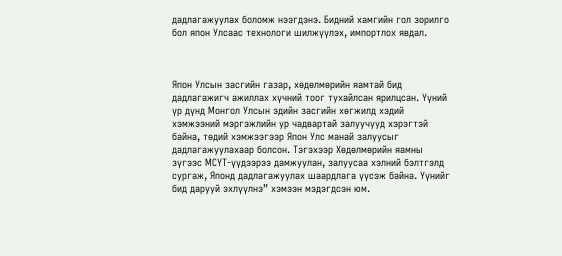дадлагажуулах боломж нээгдэнэ. Бидний хамгийн гол зорилго бол япон Улсаас технологи шилжүүлэх, импортлох явдал.



Япон Улсын засгийн газар, хөдөлмөрийн яамтай бид дадлагажигч ажиллах хүчний тоог тухайлсан ярилцсан. Үүний үр дүнд Монгол Улсын эдийн засгийн хөгжилд хэдий хэмжээний мэргэжлийн ур чадвартай залуучууд хэрэгтэй байна, төдий хэмжээгээр Япон Улс манай залуусыг дадлагажуулахаар болсон. Тэгэхээр Хөдөлмөрийн яамны зүгээс МСҮТ-үүдээрээ дамжуулан, залуусаа хэлний бэлтгэлд сургаж, Японд дадлагажуулах шаардлага үүсэж байна. Үүнийг бид дарууй эхлүүлнэ” хэмээн мэдэгдсэн юм.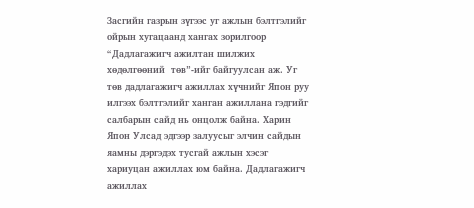Засгийн газрын зүгээс уг ажлын бэлтгэлийг ойрын хугацаанд хангах зорилгоор “Дадлагажигч ажилтан шилжих хөдөлгөөний  төв”-ийг байгуулсан аж. Уг төв дадлагажигч ажиллах хүчнийг Япон руу илгээх бэлтгэлийг ханган ажиллана гэдгийг салбарын сайд нь онцолж байна. Харин Япон Улсад эдгээр залуусыг элчин сайдын яамны дэргэдэх тусгай ажлын хэсэг хариуцан ажиллах юм байна. Дадлагажигч ажиллах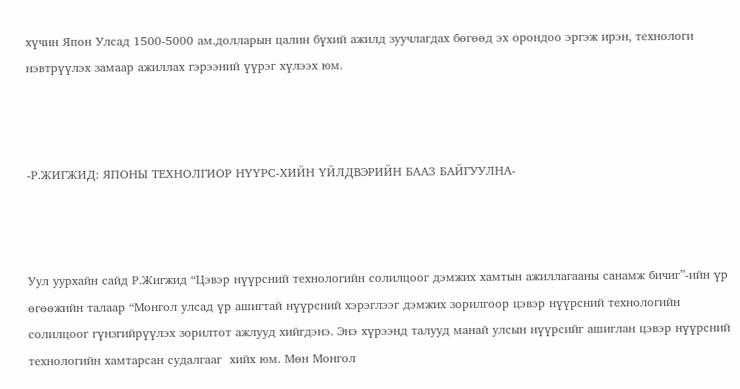хүчин Япон Улсад 1500-5000 ам.долларын цалин бүхий ажилд зуучлагдах бөгөөд эх орондоо эргэж ирэн, технологи нэвтрүүлэх замаар ажиллах гэрээний үүрэг хүлээх юм.



-Р.ЖИГЖИД: ЯПОНЫ ТЕХНОЛГИОР НҮҮРС-ХИЙН ҮЙЛДВЭРИЙН БААЗ БАЙГУУЛНА-



Уул уурхайн сайд Р.Жигжид “Цэвэр нүүрсний технологийн солилцоог дэмжих хамтын ажиллагааны санамж бичиг”-ийн үр өгөөжийн талаар “Монгол улсад үр ашигтай нүүрсний хэрэглээг дэмжих зорилгоор цэвэр нүүрсний технологийн солилцоог гүнзгийрүүлэх зорилтот ажлууд хийгдэнэ. Энэ хүрээнд талууд манай улсын нүүрсийг ашиглан цэвэр нүүрсний технологийн хамтарсан судалгааг  хийх юм. Мөн Монгол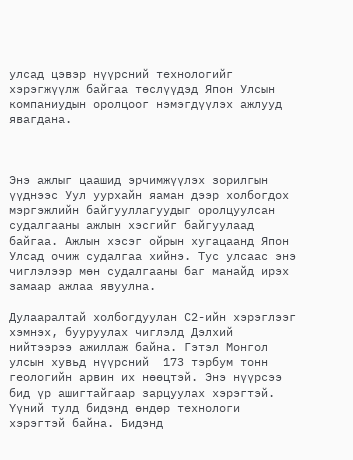улсад цэвэр нүүрсний технологийг хэрэгжүүлж байгаа төслүүдэд Япон Улсын компаниудын оролцоог нэмэгдүүлэх ажлууд явагдана.



Энэ ажлыг цаашид эрчимжүүлэх зорилгын үүднээс Уул уурхайн яаман дээр холбогдох мэргэжлийн байгууллагуудыг оролцуулсан судалгааны ажлын хэсгийг байгуулаад байгаа. Ажлын хэсэг ойрын хугацаанд Япон Улсад очиж судалгаа хийнэ. Тус улсаас энэ чиглэлээр мөн судалгааны баг манайд ирэх замаар ажлаа явуулна.

Дулааралтай холбогдуулан С2-ийн хэрэглээг хэмнэх, бууруулах чиглэлд Дэлхий нийтээрээ ажиллаж байна. Гэтэл Монгол улсын хувьд нүүрсний  173 тэрбум тонн геологийн арвин их нөөцтэй. Энэ нүүрсээ бид үр ашигтайгаар зарцуулах хэрэгтэй. Үүний тулд бидэнд өндөр технологи хэрэгтэй байна. Бидэнд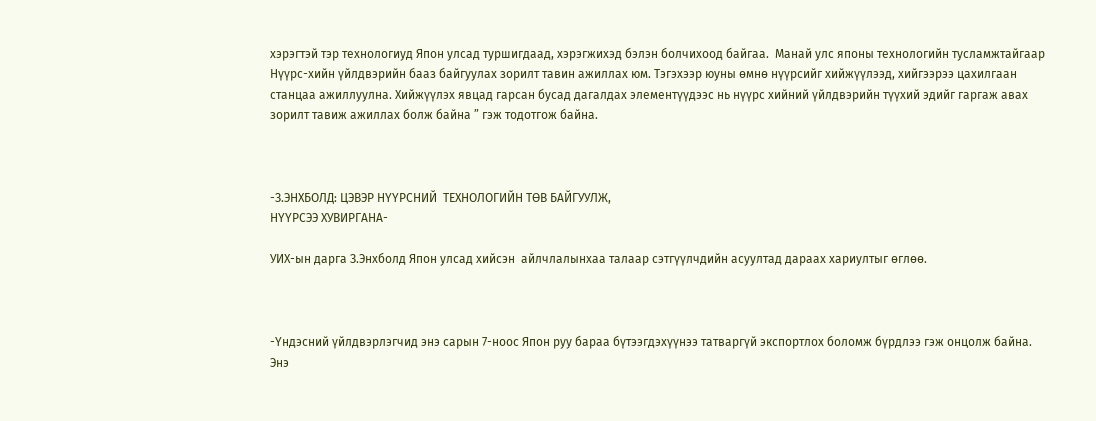хэрэгтэй тэр технологиуд Япон улсад туршигдаад, хэрэгжихэд бэлэн болчихоод байгаа.  Манай улс японы технологийн тусламжтайгаар Нүүрс-хийн үйлдвэрийн бааз байгуулах зорилт тавин ажиллах юм. Тэгэхээр юуны өмнө нүүрсийг хийжүүлээд, хийгээрээ цахилгаан станцаа ажиллуулна. Хийжүүлэх явцад гарсан бусад дагалдах элементүүдээс нь нүүрс хийний үйлдвэрийн түүхий эдийг гаргаж авах зорилт тавиж ажиллах болж байна ” гэж тодотгож байна.



-З.ЭНХБОЛД: ЦЭВЭР НҮҮРСНИЙ  ТЕХНОЛОГИЙН ТӨВ БАЙГУУЛЖ,
НҮҮРСЭЭ ХУВИРГАНА-

УИХ-ын дарга З.Энхболд Япон улсад хийсэн  айлчлалынхаа талаар сэтгүүлчдийн асуултад дараах хариултыг өглөө.



-Үндэсний үйлдвэрлэгчид энэ сарын 7-ноос Япон руу бараа бүтээгдэхүүнээ татваргүй экспортлох боломж бүрдлээ гэж онцолж байна. Энэ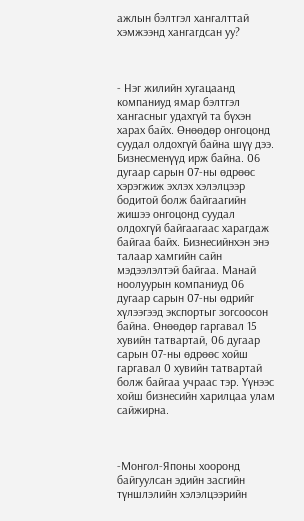ажлын бэлтгэл хангалттай хэмжээнд хангагдсан уу?



- Нэг жилийн хугацаанд компаниуд ямар бэлтгэл хангасныг удахгүй та бүхэн харах байх. Өнөөдөр онгоцонд суудал олдохгүй байна шүү дээ. Бизнесменүүд ирж байна. 06 дугаар сарын 07-ны өдрөөс хэрэгжиж эхлэх хэлэлцээр бодитой болж байгаагийн жишээ онгоцонд суудал олдохгүй байгаагаас харагдаж байгаа байх. Бизнесийнхэн энэ талаар хамгийн сайн мэдээлэлтэй байгаа. Манай ноолуурын компаниуд 06 дугаар сарын 07-ны өдрийг хүлээгээд экспортыг зогсоосон байна. Өнөөдөр гаргавал 15 хувийн татвартай, 06 дугаар сарын 07-ны өдрөөс хойш гаргавал 0 хувийн татвартай болж байгаа учраас тэр. Үүнээс хойш бизнесийн харилцаа улам сайжирна.



-Монгол-Японы хооронд байгуулсан эдийн засгийн түншлэлийн хэлэлцээрийн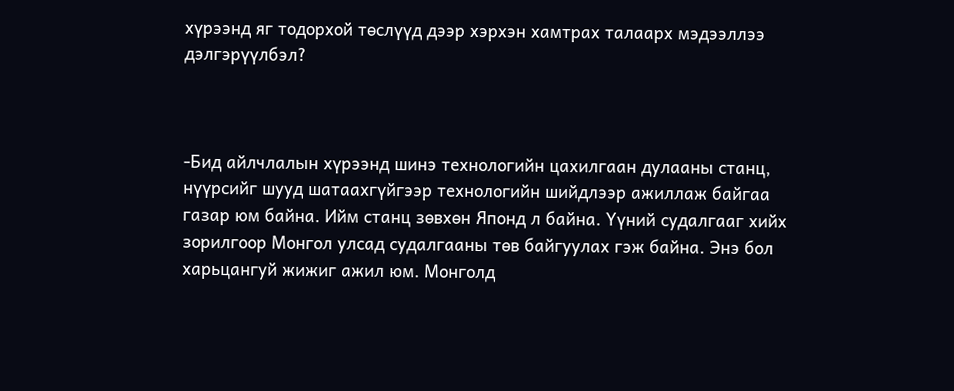хүрээнд яг тодорхой төслүүд дээр хэрхэн хамтрах талаарх мэдээллээ дэлгэрүүлбэл?



-Бид айлчлалын хүрээнд шинэ технологийн цахилгаан дулааны станц, нүүрсийг шууд шатаахгүйгээр технологийн шийдлээр ажиллаж байгаа газар юм байна. Ийм станц зөвхөн Японд л байна. Үүний судалгааг хийх зорилгоор Монгол улсад судалгааны төв байгуулах гэж байна. Энэ бол харьцангуй жижиг ажил юм. Монголд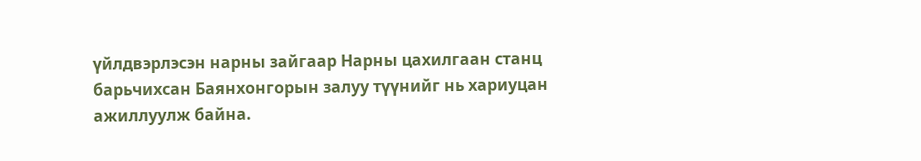үйлдвэрлэсэн нарны зайгаар Нарны цахилгаан станц барьчихсан Баянхонгорын залуу түүнийг нь хариуцан ажиллуулж байна.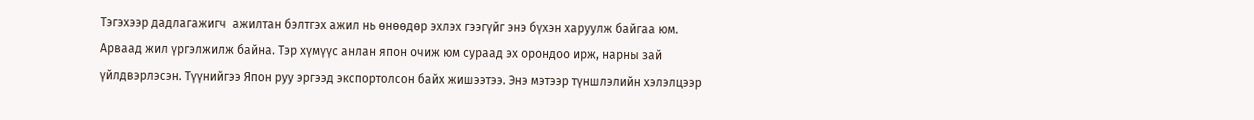Тэгэхээр дадлагажигч  ажилтан бэлтгэх ажил нь өнөөдөр эхлэх гээгүйг энэ бүхэн харуулж байгаа юм. Арваад жил үргэлжилж байна. Тэр хүмүүс анлан япон очиж юм сураад эх орондоо ирж, нарны зай үйлдвэрлэсэн. Түүнийгээ Япон руу эргээд экспортолсон байх жишээтээ. Энэ мэтээр түншлэлийн хэлэлцээр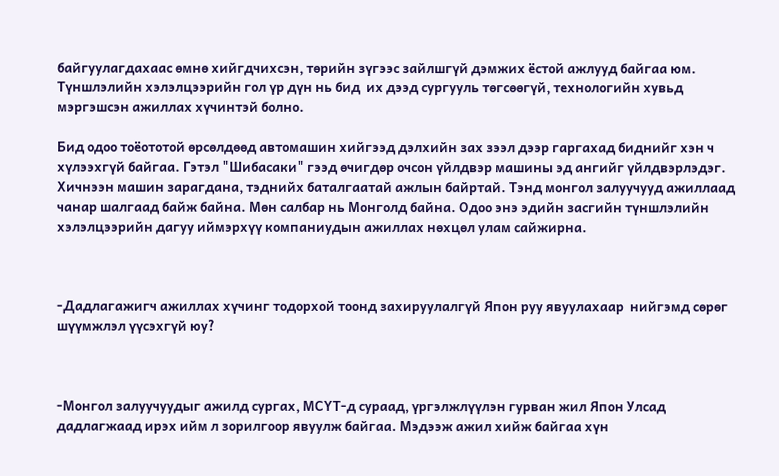байгуулагдахаас өмнө хийгдчихсэн, төрийн зүгээс зайлшгүй дэмжих ёстой ажлууд байгаа юм. Түншлэлийн хэлэлцээрийн гол үр дүн нь бид  их дээд сургууль төгсөөгүй, технологийн хувьд  мэргэшсэн ажиллах хүчинтэй болно.

Бид одоо тоёототой өрсөлдөөд автомашин хийгээд дэлхийн зах зээл дээр гаргахад биднийг хэн ч хүлээхгүй байгаа. Гэтэл "Шибасаки" гээд өчигдөр очсон үйлдвэр машины эд ангийг үйлдвэрлэдэг. Хичнээн машин зарагдана, тэднийх баталгаатай ажлын байртай. Тэнд монгол залуучууд ажиллаад чанар шалгаад байж байна. Мөн салбар нь Монголд байна. Одоо энэ эдийн засгийн түншлэлийн хэлэлцээрийн дагуу иймэрхүү компаниудын ажиллах нөхцөл улам сайжирна.



-Дадлагажигч ажиллах хүчинг тодорхой тоонд захируулалгүй Япон руу явуулахаар  нийгэмд сөрөг шүүмжлэл үүсэхгүй юу?



-Монгол залуучуудыг ажилд сургах, МСҮТ-д сураад, үргэлжлүүлэн гурван жил Япон Улсад дадлагжаад ирэх ийм л зорилгоор явуулж байгаа. Мэдээж ажил хийж байгаа хүн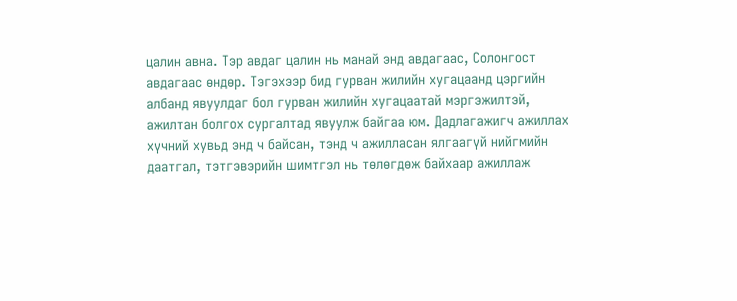цалин авна. Тэр авдаг цалин нь манай энд авдагаас, Солонгост авдагаас өндөр. Тэгэхээр бид гурван жилийн хугацаанд цэргийн албанд явуулдаг бол гурван жилийн хугацаатай мэргэжилтэй, ажилтан болгох сургалтад явуулж байгаа юм. Дадлагажигч ажиллах хүчний хувьд энд ч байсан, тэнд ч ажилласан ялгаагүй нийгмийн даатгал, тэтгэвэрийн шимтгэл нь төлөгдөж байхаар ажиллаж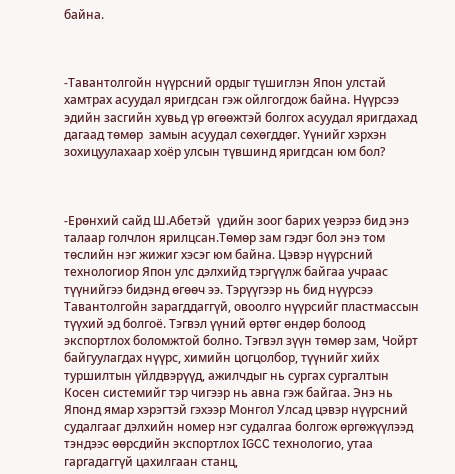байна.



-Тавантолгойн нүүрсний ордыг түшиглэн Япон улстай хамтрах асуудал яригдсан гэж ойлгогдож байна. Нүүрсээ эдийн засгийн хувьд үр өгөөжтэй болгох асуудал яригдахад дагаад төмөр  замын асуудал сөхөгддөг. Үүнийг хэрхэн зохицуулахаар хоёр улсын түвшинд яригдсан юм бол?



-Ерөнхий сайд Ш.Абетэй  үдийн зоог барих үеэрээ бид энэ талаар голчлон ярилцсан.Төмөр зам гэдэг бол энэ том төслийн нэг жижиг хэсэг юм байна. Цэвэр нүүрсний технологиор Япон улс дэлхийд тэргүүлж байгаа учраас түүнийгээ бидэнд өгөөч ээ. Тэрүүгээр нь бид нүүрсээ Тавантолгойн зарагддаггүй, овоолго нүүрсийг пластмассын түүхий эд болгоё. Тэгвэл үүний өртөг өндөр болоод экспортлох боломжтой болно. Тэгвэл зүүн төмөр зам, Чойрт байгуулагдах нүүрс, химийн цогцолбор, түүнийг хийх туршилтын үйлдвэрүүд, ажилчдыг нь сургах сургалтын Косен системийг тэр чигээр нь авна гэж байгаа. Энэ нь Японд ямар хэрэгтэй гэхээр Монгол Улсад цэвэр нүүрсний судалгааг дэлхийн номер нэг судалгаа болгож өргөжүүлээд тэндээс өөрсдийн экспортлох IGCC технологио, утаа гаргадаггүй цахилгаан станц,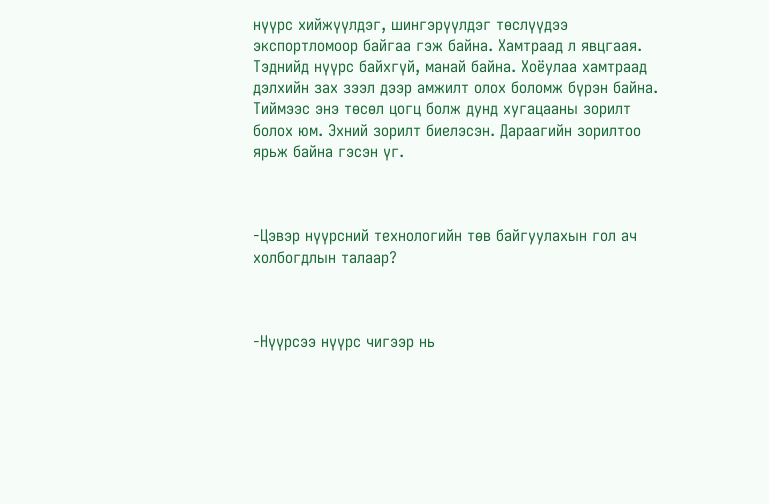нүүрс хийжүүлдэг, шингэрүүлдэг төслүүдээ экспортломоор байгаа гэж байна. Хамтраад л явцгаая. Тэднийд нүүрс байхгүй, манай байна. Хоёулаа хамтраад дэлхийн зах зээл дээр амжилт олох боломж бүрэн байна. Тиймээс энэ төсөл цогц болж дунд хугацааны зорилт болох юм. Эхний зорилт биелэсэн. Дараагийн зорилтоо ярьж байна гэсэн үг.



-Цэвэр нүүрсний технологийн төв байгуулахын гол ач холбогдлын талаар?



-Нүүрсээ нүүрс чигээр нь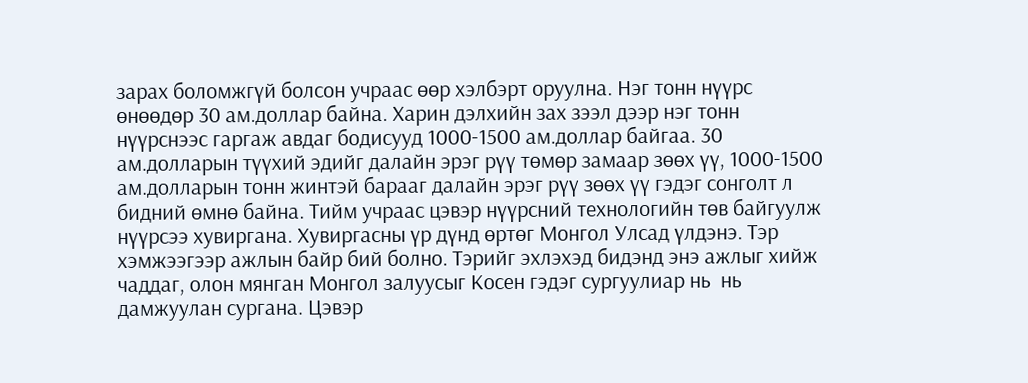зарах боломжгүй болсон учраас өөр хэлбэрт оруулна. Нэг тонн нүүрс өнөөдөр 30 ам.доллар байна. Харин дэлхийн зах зээл дээр нэг тонн нүүрснээс гаргаж авдаг бодисууд 1000-1500 ам.доллар байгаа. 30 ам.долларын түүхий эдийг далайн эрэг рүү төмөр замаар зөөх үү, 1000-1500 ам.долларын тонн жинтэй барааг далайн эрэг рүү зөөх үү гэдэг сонголт л бидний өмнө байна. Тийм учраас цэвэр нүүрсний технологийн төв байгуулж нүүрсээ хувиргана. Хувиргасны үр дүнд өртөг Монгол Улсад үлдэнэ. Тэр хэмжээгээр ажлын байр бий болно. Тэрийг эхлэхэд бидэнд энэ ажлыг хийж чаддаг, олон мянган Монгол залуусыг Косен гэдэг сургуулиар нь  нь дамжуулан сургана. Цэвэр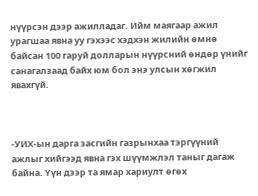нүүрсэн дээр ажилладаг. Ийм маягаар ажил урагшаа явна уу гэхээс хэдхэн жилийн өмнө байсан 100 гаруй долларын нүүрсний өндөр үнийг санагалзаад байх юм бол энэ улсын хөгжил явахгүй.



-УИХ-ын дарга засгийн газрынхаа тэргүүний ажлыг хийгээд явна гэх шүүмжлэл таныг дагаж байна. Үүн дээр та ямар хариулт өгөх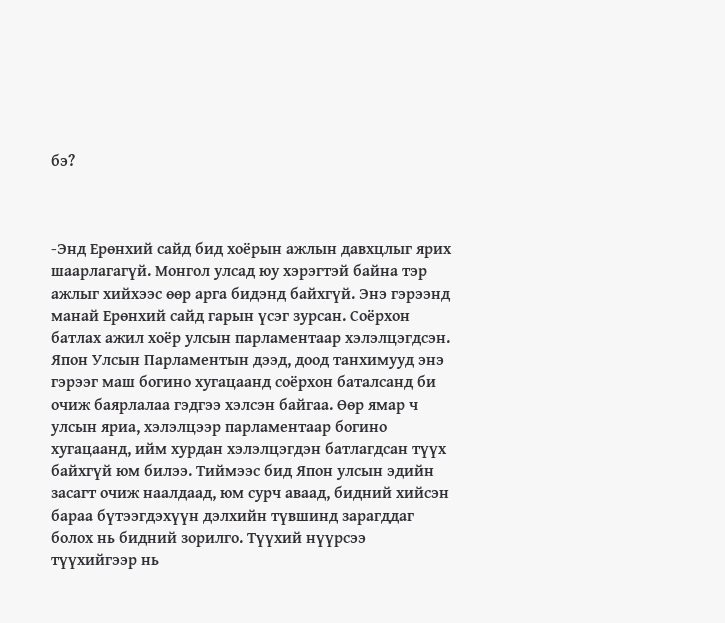бэ?



-Энд Ерөнхий сайд бид хоёрын ажлын давхцлыг ярих шаарлагагүй. Монгол улсад юу хэрэгтэй байна тэр ажлыг хийхээс өөр арга бидэнд байхгүй. Энэ гэрээнд манай Ерөнхий сайд гарын үсэг зурсан. Соёрхон батлах ажил хоёр улсын парламентаар хэлэлцэгдсэн. Япон Улсын Парламентын дээд, доод танхимууд энэ гэрээг маш богино хугацаанд соёрхон баталсанд би очиж баярлалаа гэдгээ хэлсэн байгаа. Өөр ямар ч улсын яриа, хэлэлцээр парламентаар богино хугацаанд, ийм хурдан хэлэлцэгдэн батлагдсан түүх байхгүй юм билээ. Тиймээс бид Япон улсын эдийн засагт очиж наалдаад, юм сурч аваад, бидний хийсэн бараа бүтээгдэхүүн дэлхийн түвшинд зарагддаг болох нь бидний зорилго. Түүхий нүүрсээ түүхийгээр нь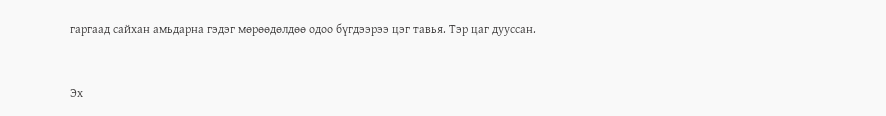гаргаад сайхан амьдарна гэдэг мөрөөдөлдөө одоо бүгдээрээ цэг тавья. Тэр цаг дууссан.



Эх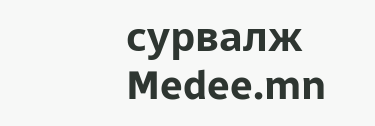сурвалж Medee.mn